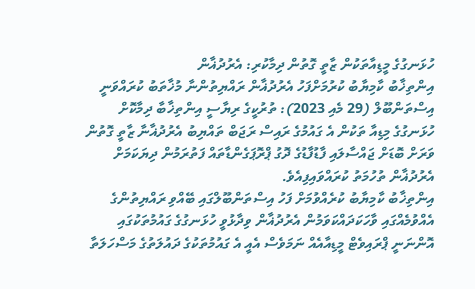ހުޅަނގުގެ މީޑިއާތަކުން ޒާތީ ގޮތުން ދިމާކުރި: އެރުދުޣާން
އިންތިޚާބު ކާމިޔާބު ކުރުމަށްފަހު އެރުދުޣާން ރައްޔިތުންނާ މުޚާތަބު ކުރައްވަނީ
އިސްތަންބޫލް (29 މެއި 2023): ތުރުކީގެ ރިޔާސީ އިންތިޚާބާ ދިމާކޮށް ހުޅަނގުގެ މިޑިއާ ތަކުން އެ ގައުމުގެ ރައިސް ރަޖަބް ތައްޔިބު އެރުދުޣާނާ ޒާތީ ގޮތުން ވަރަށް ބޮޑަށް ޖައްސާލައި ފާޑުފާޑުގެ ދޮގު ޕްރޮޕަގެންޑާތައް ފަތުރަމުން ދިޔަކަމަށް އެރުދުޣާން ތުހުމަތު ކުރައްވައިފިއެވެ.
އިންތިޚާބު ކާމިޔާބު ކުރެއްވުމަށް ފަހު އިސްތަންބޫލްގައި ބޭއްވި ރައްޔިތުންގެ އެއްވުމެއްގައި ވާހަކަދައްކަވަމުން އެރުދުޣާން ވިދާޅުވީ ހުޅަނގުގެ ގައުމުތަކުގައި އޮންނަނީ ޕްރައިވެޓް މީޑިއާއެއް ނަމަވެސް އެއީ އެ ގައުމުތަކުގެ ދައުލަތުގެ މަސްހަލަތާ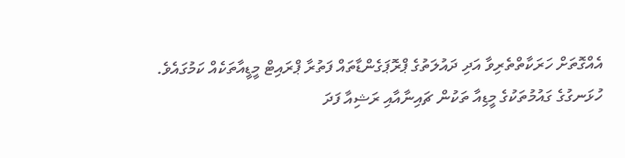އެއްގޮތަށް ހަރަކާތްތެރިވާ އަދި ދައުލަތުގެ ޕްރޮޕަގެންޑާތައް ފަތުރާ ޕްރައިޓް މީޑީއާތަކެއް ކަމުގައެވެ.
ހުޅަނގުގެ ގައުމުތަކުގެ މީޑިއާ ތަކުން ޗައިނާއާއި ރަޝިއާ ފަދަ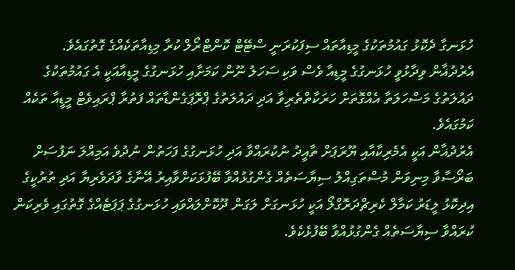ހުޅަނގާ ދެކޮޅު ގައުމުތަކުގެ މީޑިއާތައް ސިފަކުރަނީ ސްޓޭޓް ކޮންޓްރޯލް ކުރާ މިޑިއާތަކެއްގެ ގޮތުގައެވެ.
އެރުދުޣާން ވިދާޅުވީ ހުޅަނގުގެ މީޑިއާ ވެސް ވަކި ސަހަލު ނޫން ކަމަށާއި ހުޅަނގުގެ މީޑިއާއަކީ އެ ގައުމުތަކުގެ ދައުލަތުގެ މަސްހަލަތާ އެއްގޮތަށް ހަރަކާތްތެރިވާ އަދި ދައުލަތުގެ ޕްރޮޕަގެންޑާތައް ފަތުރާ ޕްރައިވެޓް މީޑީއާ ތަކެއް ކަމުގައެވެ.
އެރުދުޣާން އަކީ އެމެރިކާއާއި ޔޫރަޕަށް ތާއީދު ނުކުރައްވާ އަދި ހުޅަނގުގެ ފަހަތުން ނުދުވެ އަމިއްލަ ނަފުސަށް ބަރޯސާވާ މިނިވަން މުސްތަގިއްލު ސިޔާސަތެއް ގެންގުޅުއްވާ ބޭފުޅަކަށްވާއިރު އޭނާގެ ވާދަވެރިޔާ އަދި ތުރުކީގެ އިދިކޮޅު ލީޑަރު ކަމާލް ކެރިޗްދަރޮގްލޯ އަކީ ހުޅަނގަށް ލަގަން ދޫކޮށްލައްވައި ހުޅަނގުގެ ޕަޕަޓެއްގެ ގޮތުގައި ވެރިކަން ކުރައްވާ ސިޔާސަތެއް ގެންގުޅުއްވާ ބޭފުޅެކެވެ.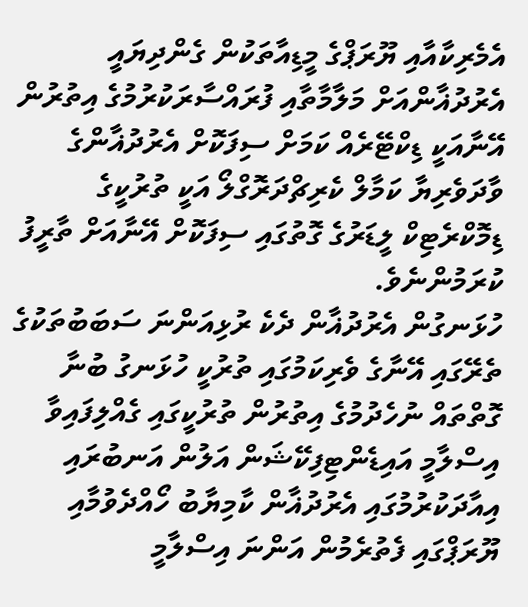އެމެރިކާއާއި ޔޫރަޕްގެ މީޑިއާތަކުން ގެންދިޔައީ އެރުދުޣާންއަށް މަލާމާތާއި ފުރައްސާރަކުރުމުގެ އިތުރުން އޭނާއަކީ ޑިކްޓޭރެއް ކަމަށް ސިފަކޮށް އެރުދުޣާންގެ ވާދަވެރިޔާ ކަމާލް ކެރިޗްދަރޮގްލޯ އަކީ ތުރުކީގެ ޑިމޮކްރެޓިކް ލީޑަރުގެ ގޮތުގައި ސިފަކޮށް އޭނާއަށް ތާރީފު ކުރަމުންނެވެ.
ހުޅަނގުން އެރުދުޣާން ދެކެ ރުޅިއަންނަ ސަބަބުތަކުގެ ތެރޭގައި އޭނާގެ ވެރިކަމުގައި ތުރުކީ ހުޅަނގު ބުނާ ގޮތްތައް ނުހެދުމުގެ އިތުރުން ތުރުކީގައި ގެއްލިފައިވާ އިސްލާމީ އައިޑެންޓިފިކޭޝަން އަލުން އަނބުރައި އިއާދަކުރުމުގައި އެރުދުޣާން ކާމިޔާބު ހޯއްދެވުމާއި ޔޫރަޕްގައި ފެތުރެމުން އަންނަ އިސްލާމީ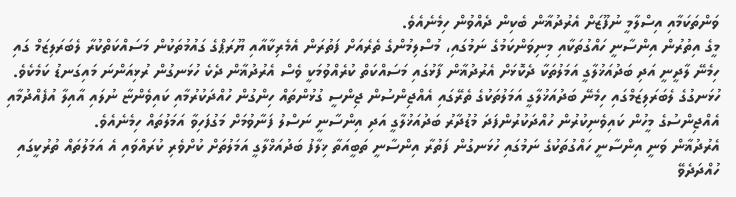ވަންތަކަމާއި އިސްލާމީ ނުފޫޒަށް އެރުދުޣާން ބެކިން ދެއްވުން ހިމެނެއެވެ.
މީގެ އިތުރުން އިންސާނީ ހައްގުތަކާއި މިނިވަންކަމުގެ ނަމުގައި، މުސްލިމުންގެ ތެރެއަށް ފަތުރަން އެމެރިކާއާއި ޔޫރަޕްގެ ގައުމުތަކުން މަސައްކަތްކުރާ ލެބަރަލިޒަމް ގައި ހިމެނޭ ލާދީނީ އަދި ބަދުއަޚުލާގީ އަމަލުތަކާ ދެކޮޅަށް އެރުދުޣާން ފާޅުގައި މަސައްކަތް ކުރެއްވުމަކީ ވެސް އެރުދުޣާން ދެކެ ހުޅަނގުން ރުޅިއަންނަ މައިގަނޑު ކަމެކެވެ.
ހުޅަނގުގެ ލެބަރަލިޒަމްގައި ހިމެނޭ ބަދުއަޚުލާގީ އަމަލުތަކުގެ ތެރޭގައި އެއްޖިންސުން ޖިންސީ ގުޅުންތައް ހިންގުން ހުއްދަކުރުމާއި ކައިވެންޏާ ނުލައި އާއިލާ އުފެއްދުމާއި އެއްޖިންސުގެ މީހުން ކައިވެނިކުރުން ހުއްދަކުރުންފަދަ މުޑުދާރު ބަދުއަޚުލާގީ އަދި އިންސާނީ ނަސްލު ފަނާވުމަށް މަގުފަހިވާ އަމަލުތައް ހިމެނެއެވެ.
އެރުދުޣާން ވަނީ އިންސާނީ ހައްގުތަކުގެ ނަމުގައި ހުޅަނގުން ފަތުރާ އިންސާނީ ތަބީއަތާ ޚިލާފު ބަދުއަޚްލާގީ އަމަލުތަށް ކުށްވެރި ކުރައްވައި އެ އަމަލުތައް ތުރުކީގައި ހުއްދަދެވޭ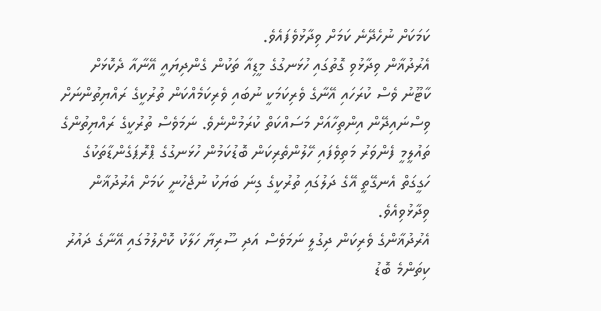ކަމަކަށް ނުހެދޭނެ ކަމަށް ވިދާޅުވެފައެވެ.
އެރުދުޣާން ވިދާޅުވި ގޮތުގައި ހުޅަނގުގެ މީޑިއާ ތަކުން ގެންދިޔައީ އޭނާއާ ދެކޮޅަށް ކާޓޫނު ވެސް ކުރަހައި އޭނާގެ ވެރިކަމަކީ ނުބައި ވެރިކަމެއްކަން ތުރުކީގެ ރައްޔިތުންނަށް ވިސްނައިދޭން އިންތިހާއަށް މަސައްކަތް ކުރަމުންނެވެ. ނަމަވެސް ތުރުކީގެ ރައްޔިތުންގެ ތައުލީމީ ފެންވަރު މަތިވެފައި ހޭލުންތެރިކަން ބޮޑުކަމުން ހުޅަނގުގެ ޕްރޮޕަގެންޑާތަކުގެ ހަގީގަތް އެނގޭތީ އޭގެ ދަލުގައި ތުރުކީގެ ގިނަ ބަޔަކު ނުޖެހުނީ ކަމަށް އެރުދުޣާން ވިދާޅުވިއެވެ.
އެރުދުޣާންގެ ވެރިކަން ދިގުލީ ނަމަވެސް އަދި ސޫރިޔާ ހަލާކު ކޮށްލުމުގައި އޭނާގެ ދައުރު ކިތަންމެ ބޮޑު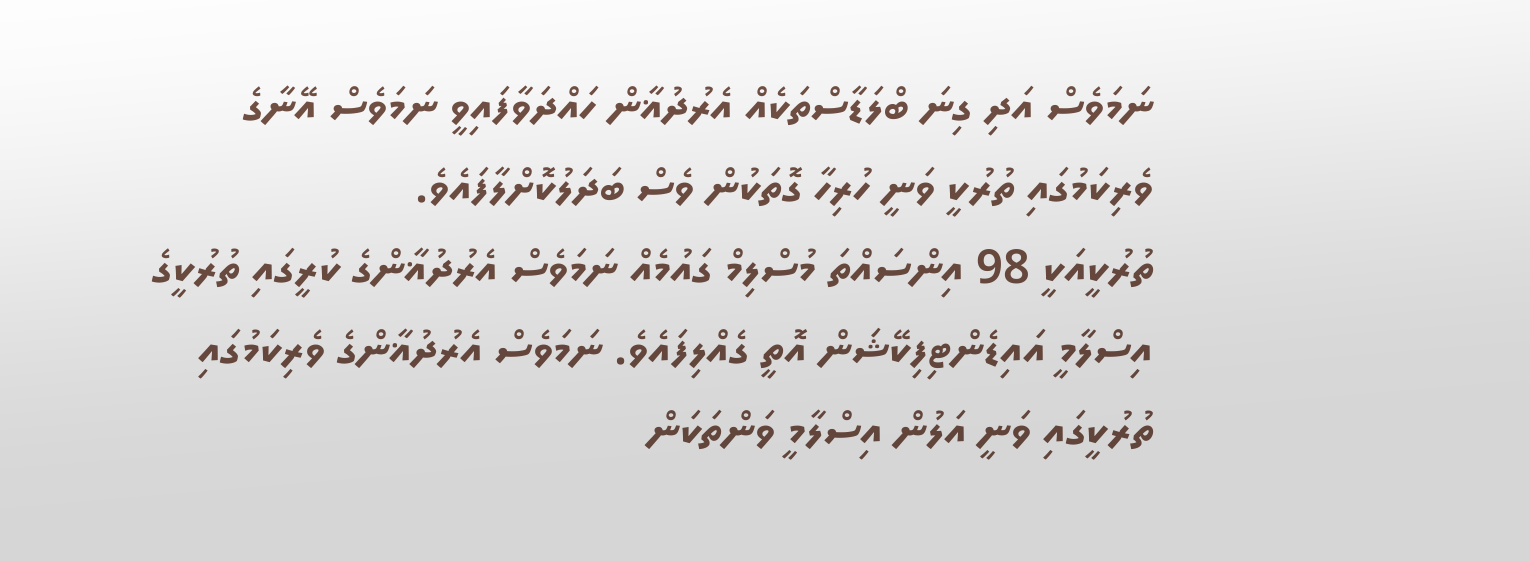ނަމަވެސް އަދި ގިނަ ބްލަޑާސްތަކެއް އެރުދުޣާން ހައްދަވާފައިވީ ނަމަވެސް އޭނާގެ ވެރިކަމުގައި ތުރުކީ ވަނީ ހުރިހާ ގޮތަކުން ވެސް ބަދަލުކޮށްލާފައެވެ.
ތުރުކީއަކީ 98 އިންސައްތަ މުސްލިމް ގައުމެއް ނަމަވެސް އެރުދުޣާންގެ ކުރީގައި ތުރުކީގެ އިސްލާމީ އައިޑެންޓިފިކޭޝަން އޮތީ ގެއްލިފައެވެ. ނަމަވެސް އެރުދުޣާންގެ ވެރިކަމުގައި ތުރުކީގައި ވަނީ އަލުން އިސްލާމީ ވަންތަކަން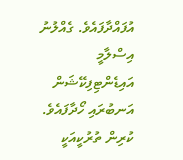އުފައްދާފައެވެ. ގެއްލުނު އިސްލާމީ އައިޑެންޓިފިކޭޝަން އަނބުރައި ހޯދާފައެވެ.
ކުރިން ތުރުކީއަކީ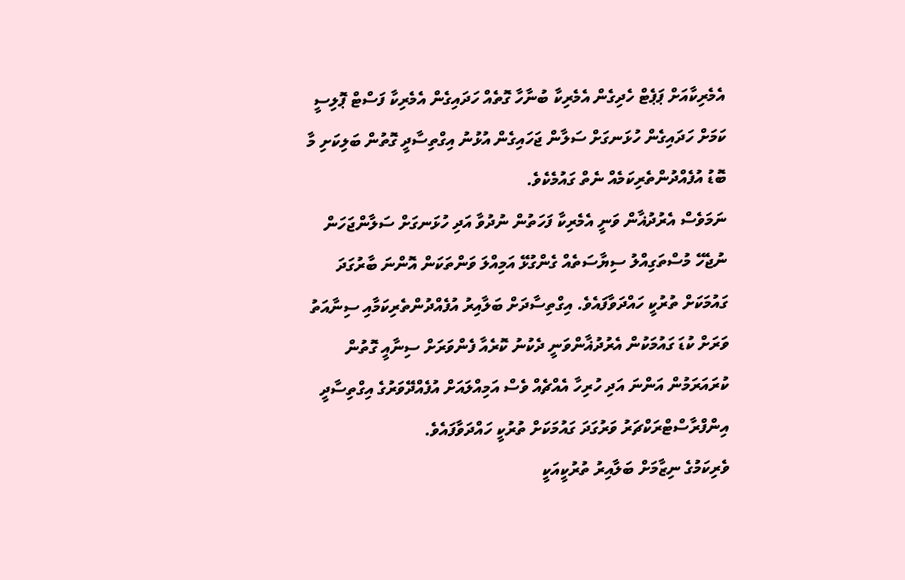އެމެރިކާއަށް ޕަޕެޓް ހެދިގެން އެމެރިކާ ބުނާހާ ގޮތެއް ހަދައިގެން އެމެރިކާ ފަސްޓް ޕޮލިސީ ކަމަށް ހަދައިގެން ހުޅަނގަށް ސަލާން ޖަހައިގެން އުޅުނު އިގްތިސާދީ ގޮތުން ބަލިކަށި މާ ބޮޑު އުފެއްދުންތެރިކަމެއް ނެތް ގައުމެކެވެ.
ނަމަވެސް އެރުދުޣާން ވަނީ އެމެރިކާ ފަހަތުން ނުދުވާ އަދި ހުޅަނގަށް ސަލާންޖަހަން ނުޖެހޭ މުސްތަގިއްލު ސިޔާސަތެއް ގެންގުޅޭ އަމިއްލަ ވަންތަކަން އޮންނަ ބާރުގަދަ ގައުމަކަށް ތުރުކީ ހައްދަވާފައެވެ. އިގްތިސާދަށް ބަލާއިރު އުފެއްދުންތެރިކަމާއި ސިނާއަތު ވަރަށް ކުޑަ ގައުމަކުން އެރުދުޣާންވަނީ ދެކުނު ކޮރެއާ ފެންވަރަށް ސިނާއީ ގޮތުން ކުރައަރަމުން އަންނަ އަދި ހުރިހާ އެއްޗެއް ވެސް އަމިއްލައަށް އުފެއްދޭވަރުގެ އިގްތިސާދީ އިންފްރާސްޓްރަކްޗަރު ވަރުގަދަ ގައުމަކަށް ތުރުކީ ހައްދަވާފައެވެ.
ވެރިކަމުގެ ނިޒާމަށް ބަލާއިރު ތުރުކީއަކީ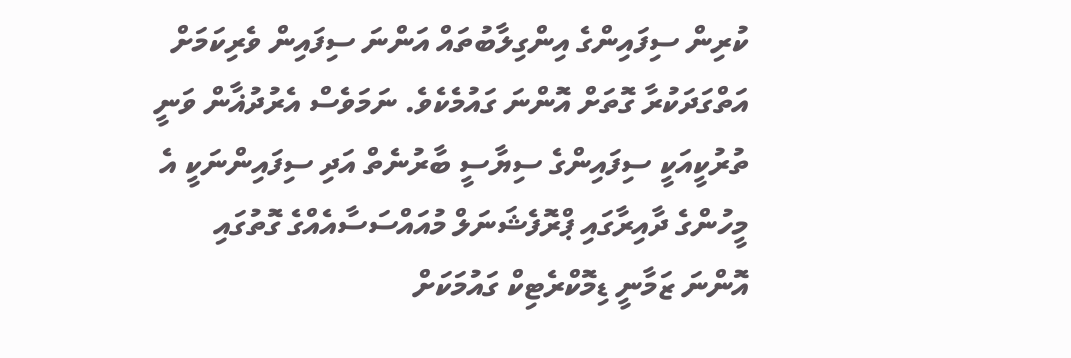ކުރިން ސިފައިންގެ އިންގިލާބުތައް އަންނަ ސިފައިން ވެރިކަމަށް އަތްގަދަކުރާ ގޮތަށް އޮންނަ ގައުމެކެވެ. ނަމަވެސް އެރުދުޣާން ވަނީ ތުރުކީއަކީ ސިފައިންގެ ސިޔާސީ ބާރުނެތް އަދި ސިފައިންނަކީ އެ މީހުންގެ ދާއިރާގައި ޕްރޮފެޝަނަލް މުއައްސަސާއެއްގެ ގޮތުގައި އޮންނަ ޒަމާނީ ޑިމޮކްރެޓިކް ގައުމަކަށް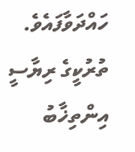ހައްދަވާފައެވެ.
ތުރުކީގެ ރިޔާސީ އިންތިޚާބު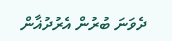ދެވަނަ ބުރުން އެރުދުޣާން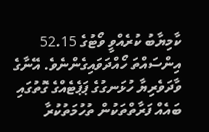ކާމިޔާބު ކުރެއްވީ ވޯޓުގެ 52.15 އިންސައްތަ ހޯއްދަވައިގެންނެވެ. އޭނާގެ ވާދަވެރިޔާ ހުޅަނގުގެ ޕަޕެޓެއްގެ ގޮތުގައި ބައެއް ފަރާތްތަކުން ތުހުމަތުކުރާ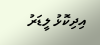އިދިކޮޅު ލީޑަރު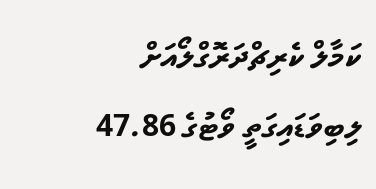ކަމާލް ކެރިޗްދަރޮގްލޯއަށް ލިބިވަޑައިގަތީ ވޯޓުގެ 47.86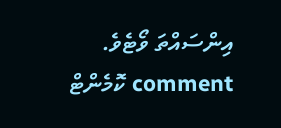އިންސައްތަ ވޯޓެވެ.
comment ކޮމެންޓް